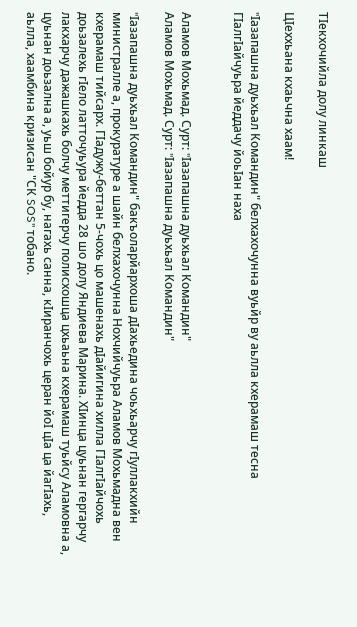ТIекхочийла долу линкаш

ЦIеххьана кхаьчна хаам!

"Iазапашна дуьхьал Командин" белхахочунна вуьйр ву аьлла кхерамаш тесна ГIалгIайчуьра йеддачу йоьIан наха


Аламов Мохьмад. Сурт: "Iазапашна дуьхьал Командин"
Аламов Мохьмад. Сурт: "Iазапашна дуьхьал Командин"

"Iазапашна дуьхьал Командин" бакъоларйархоша дIахьедина чоьхьарчу гIуллакхийн министралле а, прокуратуре а шайн белхахочунна Нохчийчуьра Аламов Мохьмадна вен кхерамаш тийсарх. ГIадужу-беттан 5-чохь цо машенахь дIайигина хилла ГIалгIайчохь доьзалехь гIело латточуьура йедда 28 шо долу Яндиева Марина. ХIинца цуьнан гергарчу лакхарчу дажашкахь болчу меттигерчу полисхошца цхьаьна кхерамаш туьйсу Аламовна а, цуьнан доьзална а, уьш бойур бу, нагахь санна, кIиранчохь церан йоI цIа ца йагIахь, аьлла, хаамбина кризисан "СК SOS" тобано.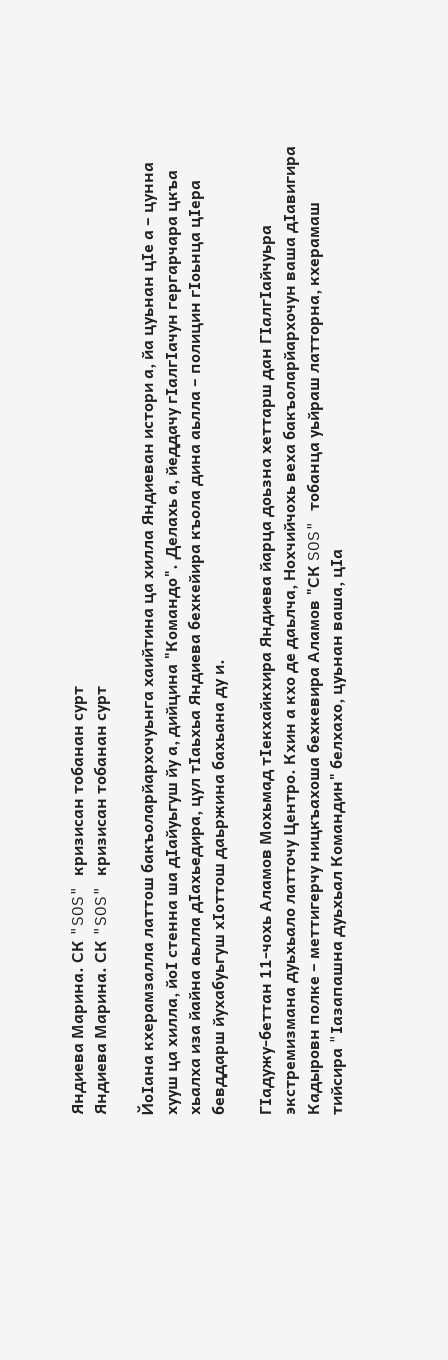Яндиева Марина. СК "SOS" кризисан тобанан сурт
Яндиева Марина. СК "SOS" кризисан тобанан сурт

ЙоIана кхерамзалла латтош бакъоларйархочуьнга хаийтина ца хилла Яндиеван истори а, йа цуьнан цIе а – цунна хууш ца хилла, йоI стенна ша дIайуьгуш йу а, дийцина "Командо". Делахь а, йеддачу гIалгIачун гергарчара цкъа хьалха иза йайна аьлла дIахьедира, цул тIаьхьа Яндиева бехкейира къола дина аьлла – полицин гIоьнца цIера бевддарш йухабуьгуш хIоттош даьржина бахьана ду и.

ГIадужу-беттан 11-чохь Аламов Мохьмад тIекхайкхира Яндиева йарца доьзна хеттарш дан ГIалгIайчуьра экстремизмана дуьхьало латточу Центро. Кхин а кхо де даьлча, Нохчийчохь веха бакъоларйархочун ваша дIавигира Кадыровн полке – меттигерчу ницкъахоша бехкевира Аламов "СК SOS" тобанца уьйраш латторна, кхерамаш тийсира "Iазапашна дуьхьал Командин" белхахо, цуьнан ваша, цIа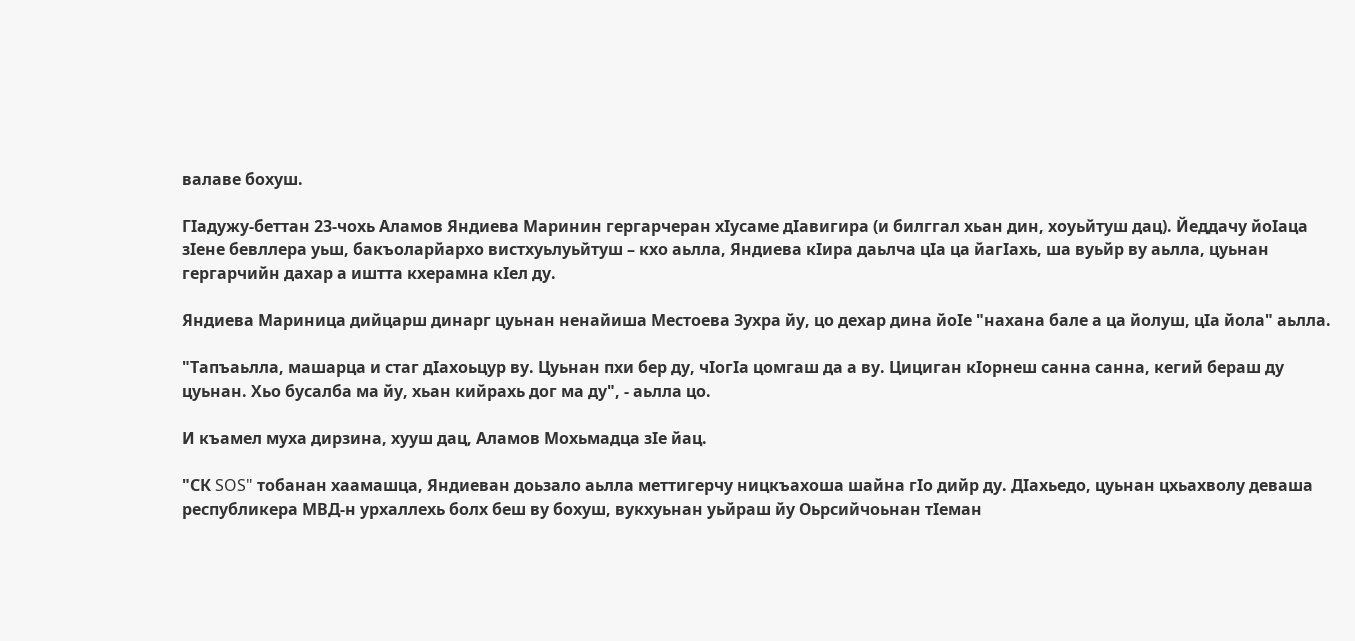валаве бохуш.

ГIадужу-беттан 23-чохь Аламов Яндиева Маринин гергарчеран хIусаме дIавигира (и билггал хьан дин, хоуьйтуш дац). Йеддачу йоIаца зIене бевллера уьш, бакъоларйархо вистхуьлуьйтуш – кхо аьлла, Яндиева кIира даьлча цIа ца йагIахь, ша вуьйр ву аьлла, цуьнан гергарчийн дахар а иштта кхерамна кIел ду.

Яндиева Мариница дийцарш динарг цуьнан ненайиша Местоева Зухра йу, цо дехар дина йоIе "нахана бале а ца йолуш, цIа йола" аьлла.

"Тапъаьлла, машарца и стаг дIахоьцур ву. Цуьнан пхи бер ду, чIогIа цомгаш да а ву. Цициган кIорнеш санна санна, кегий бераш ду цуьнан. Хьо бусалба ма йу, хьан кийрахь дог ма ду", - аьлла цо.

И къамел муха дирзина, хууш дац, Аламов Мохьмадца зIе йац.

"СК SOS" тобанан хаамашца, Яндиеван доьзало аьлла меттигерчу ницкъахоша шайна гIо дийр ду. ДIахьедо, цуьнан цхьахволу деваша республикера МВД-н урхаллехь болх беш ву бохуш, вукхуьнан уьйраш йу Оьрсийчоьнан тIеман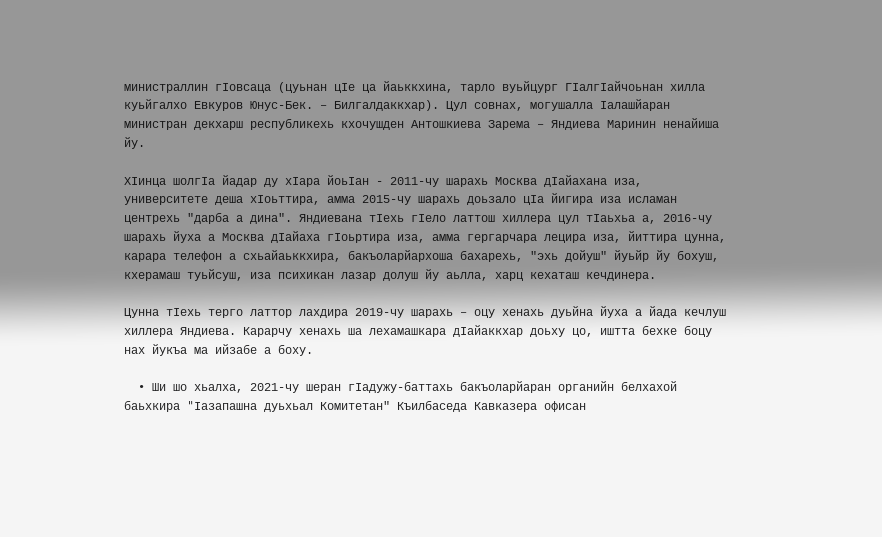министраллин гIовсаца (цуьнан цIе ца йаьккхина, тарло вуьйцург ГIалгIайчоьнан хилла куьйгалхо Евкуров Юнус-Бек. – Билгалдаккхар). Цул совнах, могушалла Iалашйаран министран декхарш республикехь кхочушден Антошкиева Зарема – Яндиева Маринин ненайиша йу.

ХIинца шолгIа йадар ду хIара йоьIан - 2011-чу шарахь Москва дIайахана иза, университете деша хIоьттира, амма 2015-чу шарахь доьзало цIа йигира иза исламан центрехь "дарба а дина". Яндиевана тIехь гIело латтош хиллера цул тIаьхьа а, 2016-чу шарахь йуха а Москва дIайаха гIоьртира иза, амма гергарчара лецира иза, йиттира цунна, карара телефон а схьайаьккхира, бакъоларйархоша бахарехь, "эхь дойуш" йуьйр йу бохуш, кхерамаш туьйсуш, иза психикан лазар долуш йу аьлла, харц кехаташ кечдинера.

Цунна тIехь терго латтор лахдира 2019-чу шарахь – оцу хенахь дуьйна йуха а йада кечлуш хиллера Яндиева. Карарчу хенахь ша лехамашкара дIайаккхар доьху цо, иштта бехке боцу нах йукъа ма ийзабе а боху.

  • Ши шо хьалха, 2021-чу шеран гIадужу-баттахь бакъоларйаран органийн белхахой баьхкира "Iазапашна дуьхьал Комитетан" Къилбаседа Кавказера офисан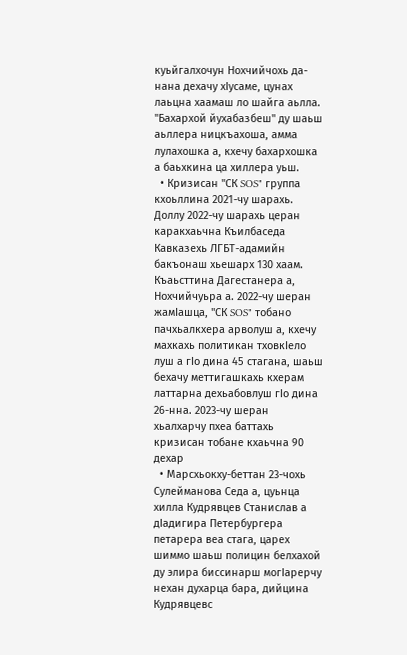куьйгалхочун Нохчийчохь да-нана дехачу хIусаме, цунах лаьцна хаамаш ло шайга аьлла. "Бахархой йухабазбеш" ду шаьш аьллера ницкъахоша, амма лулахошка а, кхечу бахархошка а баьхкина ца хиллера уьш.
  • Кризисан "СК SOS" группа кхоьллина 2021-чу шарахь. Доллу 2022-чу шарахь церан каракхаьчна Къилбаседа Кавказехь ЛГБТ-адамийн бакъонаш хьешарх 130 хаам. Къаьсттина Дагестанера а, Нохчийчуьра а. 2022-чу шеран жамIашца, "СК SOS" тобано пачхьалкхера арволуш а, кхечу махкахь политикан тховкIело луш а гIо дина 45 стагана, шаьш бехачу меттигашкахь кхерам латтарна дехьабовлуш гIо дина 26-нна. 2023-чу шеран хьалхарчу пхеа баттахь кризисан тобане кхаьчна 90 дехар
  • Марсхьокху-беттан 23-чохь Сулейманова Седа а, цуьнца хилла Кудрявцев Станислав а дIадигира Петербургера петарера веа стага, царех шиммо шаьш полицин белхахой ду элира биссинарш могIарерчу нехан духарца бара, дийцина Кудрявцевс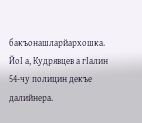бакъонашларйархошка. ЙоI а, Кудрявцев а гIалин 54-чу полицин декъе далийнера.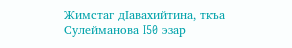Жимстаг дIавахийтина, ткъа Сулейманова I50 эзар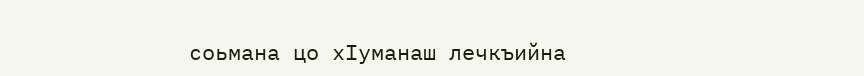соьмана цо хIуманаш лечкъийна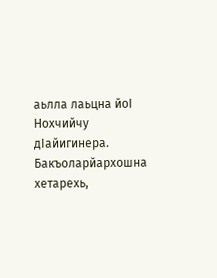аьлла лаьцна йоI Нохчийчу дIайигинера. Бакъоларйархошна хетарехь,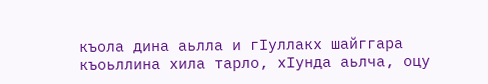къола дина аьлла и гIуллакх шайггара къоьллина хила тарло, хIунда аьлча, оцу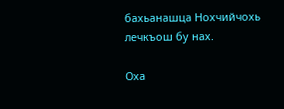бахьанашца Нохчийчохь лечкъош бу нах.

Оха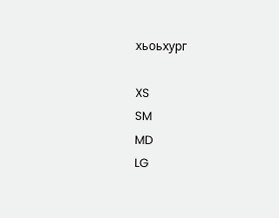хьоьхург

XS
SM
MD
LG